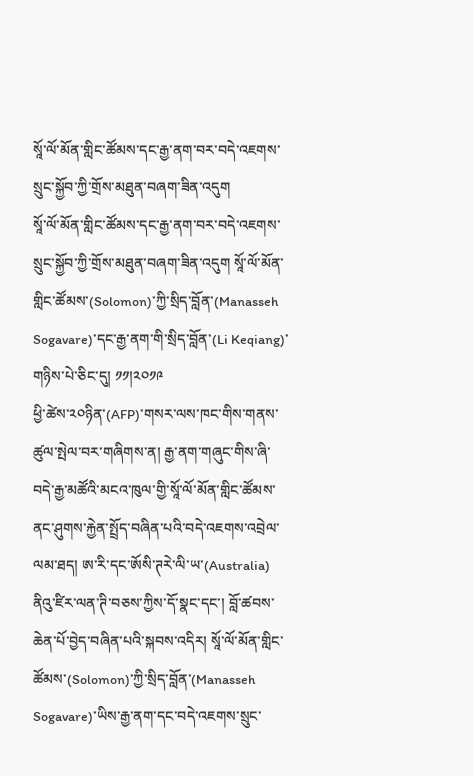སཱོ་ལོ་མོན་གླིང་ཚོམས་དང་རྒྱ་ནག་བར་བདེ་འཇགས་སྲུང་སྐྱོབ་ཀྱི་གྲོས་མཐུན་བཞག་ཟིན་འདུག
སཱོ་ལོ་མོན་གླིང་ཚོམས་དང་རྒྱ་ནག་བར་བདེ་འཇགས་སྲུང་སྐྱོབ་ཀྱི་གྲོས་མཐུན་བཞག་ཟིན་འདུག སཱོ་ལོ་མོན་གླིང་ཚོམས་(Solomon)་ཀྱི་སྲིད་བློན་(Manasseh Sogavare)་དང་རྒྱ་ནག་གི་སྲིད་བློན་(Li Keqiang)་གཉིས་པེ་ཅིང་དུ། ༡༡།༢༠༡༩
ཕྱི་ཚེས་༢༠ཉིན་(AFP)་གསར་ལས་ཁང་གིས་གནས་ཚུལ་སྤེལ་བར་གཞིགས་ན། རྒྱ་ནག་གཞུང་གིས་ཞི་བདེ་རྒྱ་མཚོའི་མངའ་ཁུལ་གྱི་སཱོ་ལོ་མོན་གླིང་ཚོམས་ནང་ཤུགས་རྐྱེན་སྤྲོད་བཞིན་པའི་བདེ་འཇགས་འབྲེལ་ལམ་ཐད། ཨ་རི་དང་ཨོསི་ཊརེ་ལི་ཡ་(Australia) ནིའུ་ཛིར་ལན་ཊི་བཅས་ཀྱིས་དོ་སྣང་དང་། བློ་ཚབས་ཆེན་པོ་བྱེད་བཞིན་པའི་སྐབས་འདིར། སཱོ་ལོ་མོན་གླིང་ཚོམས་(Solomon)་ཀྱི་སྲིད་བློན་(Manasseh Sogavare)་ཡིས་རྒྱ་ནག་དང་བདེ་འཇགས་སྲུང་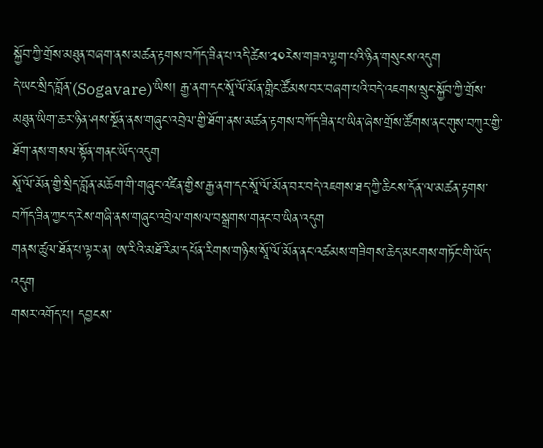སྐྱོབ་ཀྱི་གྲོས་མཐུན་བཞག་ནས་མཚན་རྟགས་བཀོད་ཟིན་པ་འདི་ཚེས་༢༠རེས་གཟའ་ལྷག་པའི་ཉིན་གསུངས་འདུག
དེ་ཡང་སྲིད་བློན་(Sogavare)་ཡིས། རྒྱ་ནག་དང་སཱོ་ལོ་མོན་གླིང་ཚོམས་བར་བཞག་པའི་བདེ་འཇགས་སྲུང་སྐྱོབ་ཀྱི་གྲོས་མཐུན་ཡིག་ཆར་ཉིན་ཤས་སྔོན་ནས་གཞུང་འབྲེལ་གྱི་ཐོག་ནས་མཚན་རྟགས་བཀོད་ཟིན་པ་ཡིན་ཞེས་གྲོས་ཚོགས་ནང་གུས་བཀུར་གྱི་ཐོག་ནས་གསལ་སྟོན་གནང་ཡོད་འདུག
སཱོ་ལོ་མོན་གྱི་སྲིད་བློན་མཆོག་གི་གཞུང་འཛིན་གྱིས་རྒྱ་ནག་དང་སཱོ་ལོ་མོན་བར་བདེ་འཇགས་ཐད་ཀྱི་ཆིངས་དོན་ལ་མཚན་རྟགས་བཀོད་ཟིན་ཀྱང་ད་རེས་གཞི་ནས་གཞུང་འབྲེལ་གསལ་བསྒྲགས་གནང་བ་ཡིན་འདུག
གནས་ཚུལ་ཐོན་པ་ལྟར་ན། ཨ་རིའི་མཐོ་རིམ་དཔོན་རིགས་གཉིས་སཱོ་ལོ་མོན་ནང་འཚམས་གཟིགས་ཆེད་མངགས་གཏོང་གི་ཡོད་འདུག
གསར་འགོད་པ། དབྱངས་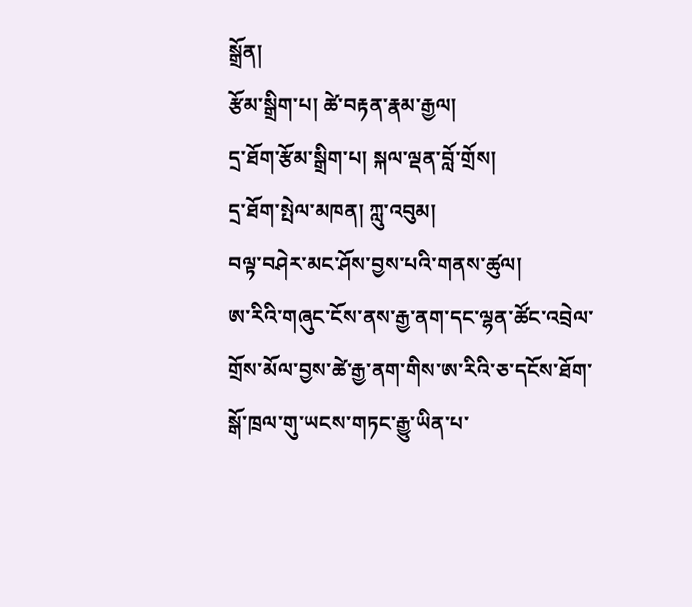སྒྲོན།
རྩོམ་སྒྲིག་པ། ཚེ་བརྟན་རྣམ་རྒྱལ།
དྲ་ཐོག་རྩོམ་སྒྲིག་པ། སྐལ་ལྡན་བློ་གྲོས།
དྲ་ཐོག་སྤེལ་མཁན། ཀླུ་འབུམ།
བལྟ་བཤེར་མང་ཤོས་བྱས་པའི་གནས་ཚུལ།
ཨ་རིའི་གཞུང་ངོས་ནས་རྒྱ་ནག་དང་ལྷན་ཚོང་འབྲེལ་གྲོས་མོལ་བྱས་ཚེ་རྒྱ་ནག་གིས་ཨ་རིའི་ཅ་དངོས་ཐོག་སྒོ་ཁྲལ་གུ་ཡངས་གཏང་རྒྱུ་ཡིན་པ་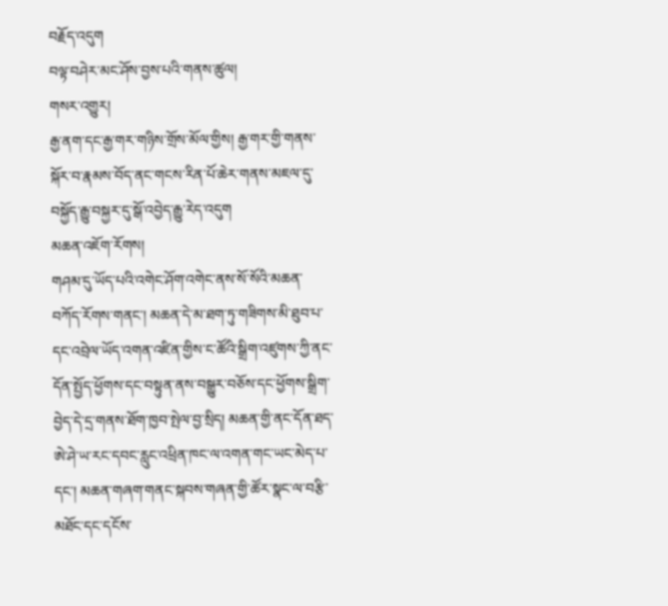བརྗོད་འདུག
བལྟ་བཤེར་མང་ཤོས་བྱས་པའི་གནས་ཚུལ།
གསར་འགྱུར།
རྒྱ་ནག་དང་རྒྱ་གར་གཉིས་གྲོས་མོལ་གྱིས། རྒྱ་གར་གྱི་གནས་སྐོར་བ་རྣམས་བོད་ནང་གངས་རིན་པོ་ཆེར་གནས་མཇལ་དུ་བསྐྱོད་རྒྱུ་བསྐྱར་དུ་སྒོ་འབྱེད་རྒྱུ་རེད་འདུག
མཆན་འཇོག་རོགས།
གཤམ་དུ་ཡོད་པའི་འགེང་ཤོག་འགེང་ནས་སོ་སོའི་མཆན་བཀོད་རོགས་གནང་། མཆན་དེ་མ་ཐག་ཏུ་གཟིགས་མི་ཐུབ་པ་དང་འབྲེལ་ཡོད་འགན་འཛིན་གྱིས་ང་ཚོའི་སྒྲིག་འཛུགས་ཀྱི་ནང་དོན་སྤྱོད་ཕྱོགས་དང་བསྟུན་ནས་བསྒྱུར་བཅོས་དང་ཕྱོགས་སྒྲིག་བྱེད་དེ་དྲ་གནས་ཐོག་ཁྱབ་སྤེལ་བྱ་སྲིད། མཆན་གྱི་ནང་དོན་ཐད་ཨེ་ཤེ་ཡ་རང་དབང་རླུང་འཕྲིན་ཁང་ལ་འགན་གང་ཡང་མེད་པ་དང་། མཆན་གཞག་གནང་སྐབས་གཞན་གྱི་ཚོར་སྣང་ལ་བརྩི་མཐོང་དང་དངོས་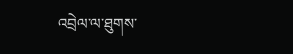འབྲེལ་ལ་ཐུགས་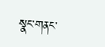སྣང་གནང་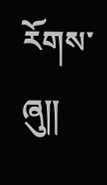རོགས་ཞུ༎